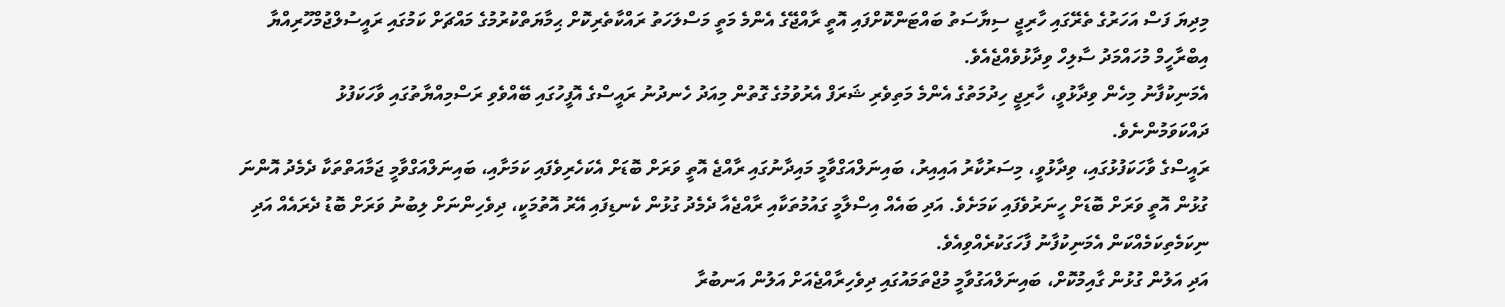މިދިޔަ ފަސް އަހަރުގެ ތެރޭގައި ހާރިޖީ ސިޔާސަތު ބައްޓަންކޮށްފައި އޮތީ ރާއްޖޭގެ އެންމެ މަތީ މަސްލަހަތު ރައްކާތެރިކޮށް ޙިމާޔަތްކުރުމުގެ މައްޗަށް ކަމުގައި ރައީސުލްޖުމްހޫރިއްޔާ އިބްރާހީމް މުހައްމަދު ސާލިހް ވިދާޅުވެއްޖެއެވެ.
އެމަނިކުފާނު މިހެން ވިދާޅުވީ، ހާރިޖީ ހިދުމަތުގެ އެންމެ މަތިވެރި ޝަރަފް އެރުވުމުގެ ގޮތުން މިއަދު ހެނދުނު ރައީސްގެ އޮފީހުގައި ބޭއްވެވި ރަސްމިއްޔާތުގައި ވާހަކަފުޅު ދައްކަވަމުންނެވެ.
ރައީސްގެ ވާހަކަފުޅުގައި، ވިދާޅުވީ، މިސަރުކާރު އައިއިރު، ބައިނަލްއަގްވާމީ މައިދާނުގައި ރާއްޖެ އޮތީ ވަރަށް ބޮޑަށް އެކަހެރިވެފައި ކަމަށާއި، ބައިނަލްއަގްވާމީ ޖަމާއަތްތަކާ ދެމެދު އޮންނަ ގުޅުން އޮތީ ވަރަށް ބޮޑަށް ހީނަރުވެފައި ކަމަށެވެ. އަދި ބައެއް އިސްލާމީ ގައުމުތަކާއި ރާއްޖެއާ ދެމެދު ގުޅުން ކެނޑިފައި އޭރު އޮތުމަކީ، ދިވެހިންނަށް ލިބުނު ވަރަށް ބޮޑު ދެރައެއް އަދި ނިކަމެތިކަމެއްކަން އެމަނިކުފާނު ފާހަގަކުރެއްވިއެވެ.
އަދި އަލުން ގުޅުން ގާއިމުކޮށް، ބައިނަލްއަގުވާމީ މުޖްތަމައުގައި ދިވެހިރާއްޖެއަށް އަލުން އަނބުރާ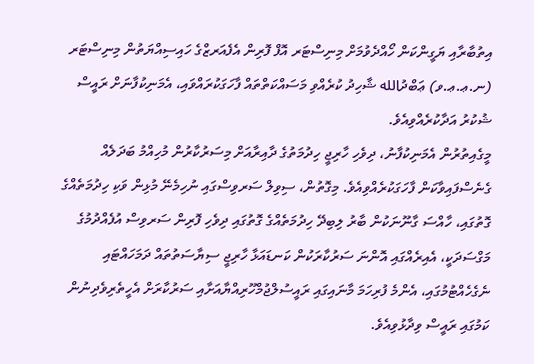އިތުބާރާއި ޔަގީންކަން ހޯއްދެވުމަށް މިނިސްޓަރ އޮފް ފޮރިން އެފެއަރޒްގެ ހައިސިއްޔަތުން މިނިސްޓަރ (ނ.ޢ.ޢ.ވ) ޢަބްދުالله ޝާހިދު ކުރެއްވި މަސައްކަތްތައް ފާހަގަކުރައްވައި، އެމަނިކުފާނަށް ރައީސް ޝުކުރު އަދާކުރެއްވިއެވެ.
މީގެއިތުރުން އެމަނިކުފާނު، ދިވެހި ހާރިޖީ ހިދުމަތުގެ ދާއިރާއަށް މިސަރުކާރުން މުހިއްމު ބަދަލެއް ގެނެސްފައިވާކަން ފާހަގަކުރެއްވިއެވެ. މިގޮތުން، ސިވިލް ސަރވިސްގައި ނުހިމެނޭ މުޅިން ވަކި ހިދުމަތެއްގެ ގޮތުގައި، ހާއްސަ ގާނޫނަކުން ބާރު ލިބިދޭ ހިދުމަތެއްގެ ގޮތުގައި ދިވެހި ފޮރިން ސަރވިސް އުފެއްދުމުގެ މަގްސަދަކީ، އެއިރެއްގައި އޮންނަ ސަރުކާރަކުން ކަނޑައަޅާ ހާރިޖީ ސިޔާސަތުތައް ދަމަހައްޓައި ނެގެހެއްޓުމުގައި، އެންމެ ފުރިހަމަ މާނައިގައި ރައީސުލްޖުމްހޫރިއްޔާއަށާއި ސަރުކާރަށް އެހީތެރިވެދިނުން ކަމުގައި ރައީސް ވިދާޅުވިއެވެ.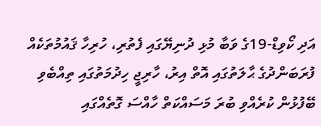އަދި ކޯވިޑް-19ގެ ވަބާ މުޅި ދުނިޔޭގައި ފެތުރި، ހުރިހާ ޤައުމުތަކެއް ފުރަބަންދުގެ ޙާލަތުގައި އޮތް އިރު، ހާރިޖީ ހިދުމަތުގައި ތިއްބެވި ބޭފުޅުން ކުރެއްވި ބުރަ މަސައްކަތް ހާއްސަ ގޮތެއްގައި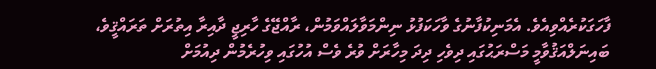ފާހަގަކުރެއްވިއެވެ. އެމަނިކުފާނުގެ ވާހަކަފުޅު ނިންމަވާލައްވަމުން، ރާއްޖޭގެ ހާރިޖީ ދާއިރާ އިތުރަށް ތަރައްޤީވެ، ބައިނަލްއަޤުވާމީ މަސްރަޙުގައި ދިވެހި ދިދަ މިހާރަށް ވުރެ ވެސް އުހުގައި ވިހުރެމުން ދިއުމަށް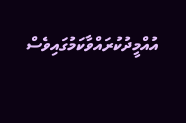އުއްމީދުކުރައްވާކަމުގައިވެސް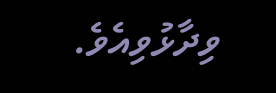ވިދާޅުވިއެވެ.